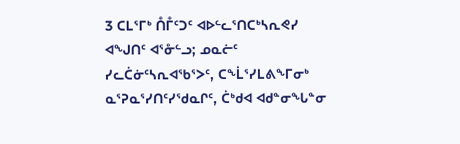3 ᑕᒪᕐᒥᒃ ᑍᒤᑦᑐᑦ ᐊᐅᓪᓚᕐᑎᑕᒃᓴᕆᕙᓯ ᐊᖑᑎᑦ ᐊᕐᓁᓪᓗ; ᓄᓇᓖᑦ ᓯᓚᑖᓃᑦᓴᕆᐊᖃᕐᐳᑦ, ᑕᖕᒫᕐᓯᒪᕕᖕᒥᓂᒃ ᓇᕐᕈᓇᕐᓯᑎᑦᓯᖁᓇᒋᑦ, ᑖᒃᑯᐊ ᐊᑯᓐᓂᖓᓐᓂ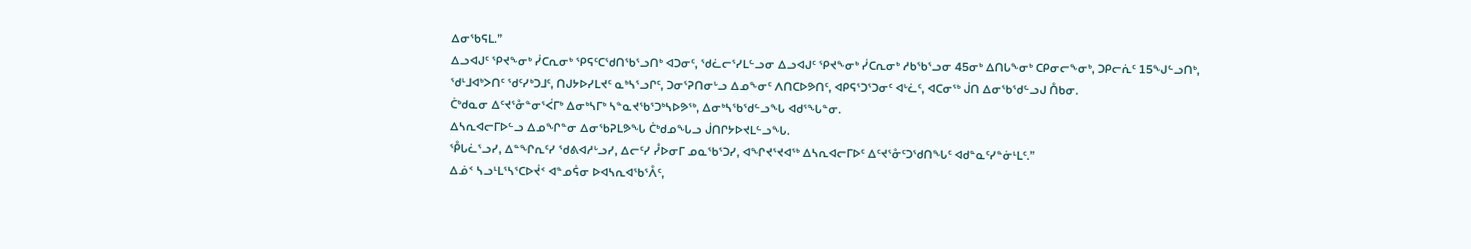ᐃᓂᖃᕋᒪ.”
ᐃᓗᐊᒍᑦ ᕿᔪᖕᓂᒃ ᓰᑕᕆᓂᒃ ᕿᕋᑦᑕᖁᑎᖃᕐᓗᑎᒃ ᐊᑐᓂᑦ, ᖁᓛᓕᕐᓯᒪᓪᓗᓂ ᐃᓗᐊᒍᑦ ᕿᔪᖕᓂᒃ ᓰᑕᕆᓂᒃ ᓱᑲᖃᕐᓗᓂ 45ᓂᒃ ᐃᑎᒐᖕᓂᒃ ᑕᑭᓂᓕᖕᓂᒃ, ᑐᑭᓕᕇᑦ 15ᖑᓪᓗᑎᒃ,
ᖁᒻᒧᐊᒃᐳᑎᑦ ᖁᑦᓯᒃᑐᒧᑦ, ᑎᒍᔭᐅᓯᒪᔪᑦ ᓇᒃᓴᕐᓗᒋᑦ, ᑐᓂᕐᕈᑎᓂᒡᓗ ᐃᓄᖕᓂᑦ ᐱᑎᑕᐅᕗᑎᑦ, ᐊᑭᕋᕐᑐᕐᑐᓂᑦ ᐊᒡᓛᑦ, ᐊᑕᓂᖅ ᒎᑎ ᐃᓂᖃᖁᓪᓗᒍ ᑍᑲᓂ.
ᑖᒃᑯᓇᓂ ᐃᑦᔪᕐᓁᓐᓂᕐᐹᒥᒃ ᐃᓂᒃᓴᒥᒃ ᓴᓐᓇᔪᖃᕐᑐᒃᓴᐅᕗᖅ, ᐃᓂᒃᓴᖃᖁᓪᓗᖓ ᐊᑯᕐᖓᓐᓂ.
ᐃᓴᕆᐊᓕᒥᐅᓪᓗ ᐃᓄᖏᓐᓂ ᐃᓂᖃᕈᒪᕗᖓ ᑖᒃᑯᓄᖓᓗ ᒎᑎᒋᔭᐅᔪᒪᓪᓗᖓ.
ᕾᒐᓛᕐᓗᓯ, ᐃᓐᖏᕆᑦᓯ ᖁᕕᐊᓱᒡᓗᓯ, ᐃᓕᑦᓯ ᓮᐅᓂᒥ ᓄᓇᖃᕐᑐᓯ, ᐊᖏᔪᕐᔪᐊᖅ ᐃᓴᕆᐊᓕᒥᐅᑦ ᐃᑦᔪᕐᓁᑦᑐᖁᑎᖓᑦ ᐊᑯᓐᓇᑦᓯᓐᓃᒻᒪᑦ.”
ᐃᓅᑉ ᓴᓗᒻᒪᕐᓴᕐᑕᐅᔫᑉ ᐊᓐᓄᕌᓂ ᐅᐊᓴᕆᐊᖃᕐᐰᑦ,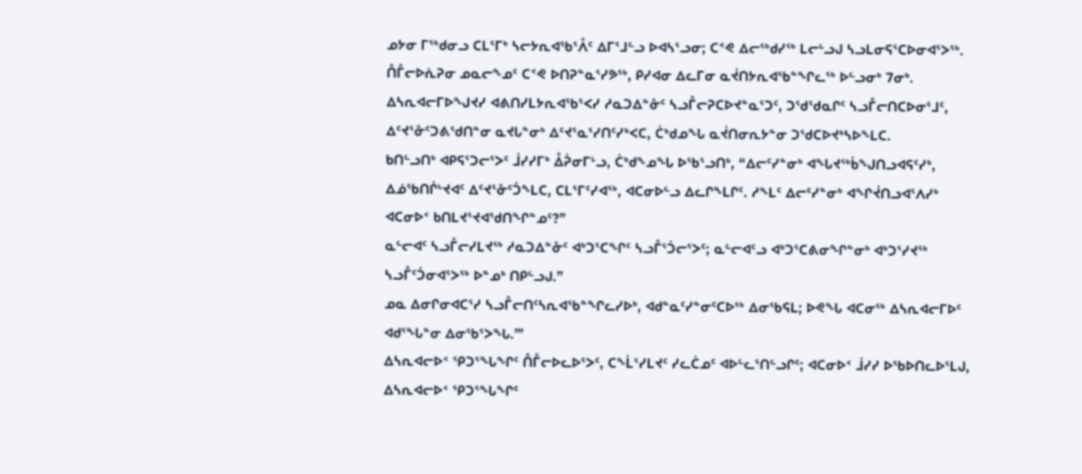ᓄᔭᓂ ᒥᖅᑯᓂᓗ ᑕᒪᕐᒥᒃ ᓴᓕᔭᕆᐊᖃᕐᐰᑦ ᐃᒥᕐᒧᓪᓗ ᐅᐊᓴᕐᓗᓂ; ᑕᕝᕙ ᐃᓕᖅᑯᓯᖅ ᒪᓕᒡᓗᒍ ᓴᓗᒪᓂᕋᕐᑕᐅᓂᐊᕐᐳᖅ. ᑍᒤᓕᐅᕇᕈᓂ ᓄᓇᓕᖕᓄᑦ ᑕᕝᕙ ᐅᑎᕈᓐᓇᕐᓯᕗᖅ, ᑭᓯᐊᓂ ᐃᓚᒥᓂ ᓇᔫᑎᔭᕆᐊᖃᓐᖏᓚᖅ ᐅᓪᓗᓂᒃ 7ᓂᒃ.
ᐃᓴᕆᐊᓕᒥᐅᖑᔪᓯ ᐊᕕᑎᓯᒪᔭᕆᐊᖃᕐᐸᓯ ᓱᓇᑐᐃᓐᓁᑦ ᓴᓗᒤᓕᕈᑕᐅᔪᓐᓇᕐᑐᑦ, ᑐᖁᖁᓇᒋᑦ ᓴᓗᒤᓕᑎᑕᐅᓂᕐᒧᑦ, ᐃᑦᔪᕐᓁᑦᑐᕕᖁᑎᓐᓂ ᓇᔪᒐᓐᓂᒃ ᐃᑦᔪᕐᓇᕐᓯᑎᑦᓯᒃᐸᑕ, ᑖᒃᑯᓄᖓ ᓇᔫᑎᓂᕆᔭᓐᓂ ᑐᖁᑕᐅᔪᒃᓴᐅᖕᒪᑕ.
ᑲᑎᓪᓗᑎᒃ ᐊᑭᕋᕐᑐᓕᕐᐳᑦ ᒨᓯᓯᒥᒃ ᐂᕉᓂᒥᒡᓗ, ᑖᒃᑯᖕᓄᖓ ᐅᖃᕐᓗᑎᒃ, “ᐃᓕᑦᓯᓐᓂᒃ ᐊᖓᔪᖅᑳᖑᑎᓗᐊᕋᑦᓯᒃ, ᐃᓅᖃᑎᒌᒡᔪᐊᑦ ᐃᑦᔪᕐᓁᑦᑑᖕᒪᑕ, ᑕᒪᕐᒥᑦᓯᐊᖅ, ᐊᑕᓂᐅᓪᓗ ᐃᓚᒋᖕᒪᒋᑦ. ᓱᖕᒪᑦ ᐃᓕᑦᓯᓐᓂᒃ ᐊᖏᔫᑎᓗᐊᕐᐱᓯᒃ ᐊᑕᓂᐅᑉ ᑲᑎᒪᔪᕐᔪᐊᖁᑎᖏᓐᓄᑦ?”
ᓇᓪᓕᐊᑦ ᓴᓗᒤᓕᓯᒪᔪᖅ ᓱᓇᑐᐃᓐᓁᑦ ᐊᒃᑐᕐᑕᖏᑦ ᓴᓗᒤᕐᑑᓕᕐᐳᑦ; ᓇᓪᓕᐊᑦᓗ ᐊᒃᑐᕐᑕᕕᓂᖏᓐᓂᒃ ᐊᒃᑐᕐᓯᔪᖅ ᓴᓗᒤᑦᑑᓂᐊᕐᐳᖅ ᐅᓐᓄᒃ ᑎᑭᓪᓗᒍ.”
ᓄᓇ ᐃᓂᒋᓂᐊᑕᕐᓯ ᓴᓗᒤᓕᑎᑦᓴᕆᐊᖃᓐᖏᓚᓯᐅᒃ, ᐊᑯᓐᓇᑦᓯᓐᓂᑦᑕᐅᖅ ᐃᓂᖃᕋᒪ; ᐅᕙᖓ ᐊᑕᓂᖅ ᐃᓴᕆᐊᓕᒥᐅᑦ ᐊᑯᕐᖓᓐᓂ ᐃᓂᖃᕐᐳᖓ.’”
ᐃᓴᕆᐊᓕᐅᑉ ᕿᑐᕐᖓᖏᑦ ᑍᒤᓕᐅᓚᐅᕐᐳᑦ, ᑕᖕᒫᕐᓯᒪᔪᑦ ᓯᓚᑖᓄᑦ ᐊᐅᓪᓚᕐᑎᓪᓗᒋᑦ; ᐊᑕᓂᐅᑉ ᒨᓯᓯ ᐅᖃᐅᑎᓚᐅᕐᒪᒍ, ᐃᓴᕆᐊᓕᐅᑉ ᕿᑐᕐᖓᖏᑦ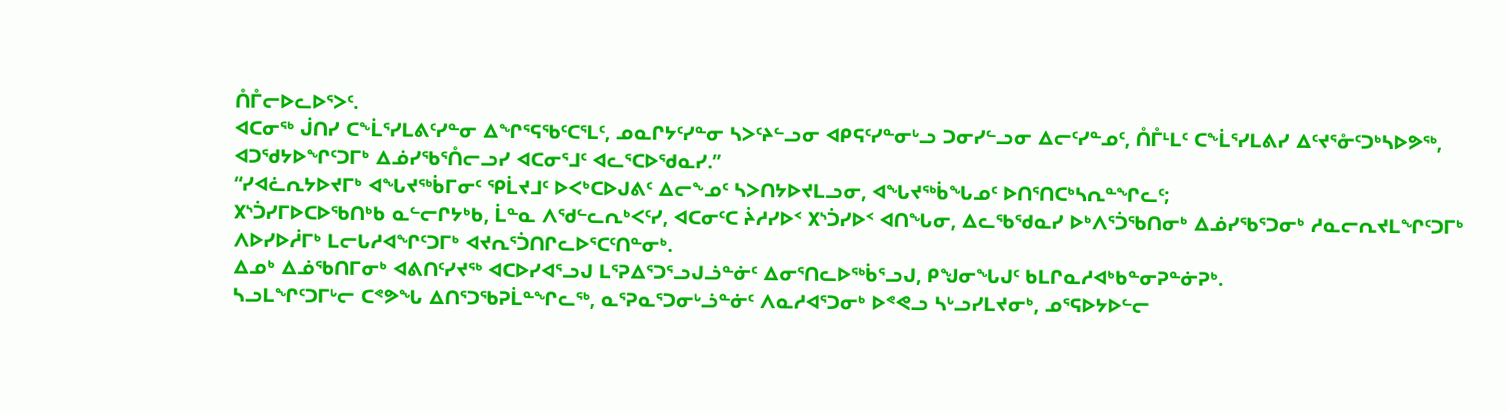ᑍᒤᓕᐅᓚᐅᕐᐳᑦ.
ᐊᑕᓂᖅ ᒎᑎᓯ ᑕᖕᒫᕐᓯᒪᕕᑦᓯᓐᓂ ᐃᖏᕐᕋᖃᑦᑕᕐᒪᑦ, ᓄᓇᒋᔭᑦᓯᓐᓂ ᓴᐳᑦᔨᓪᓗᓂ ᐊᑭᕋᑦᓯᓐᓂᒡᓗ ᑐᓂᓯᓪᓗᓂ ᐃᓕᑦᓯᓐᓄᑦ, ᑍᒤᒻᒪᑦ ᑕᖕᒫᕐᓯᒪᕕᓯ ᐃᑦᔪᕐᓁᑦᑐᒃᓴᐅᕗᖅ, ᐊᑐᖁᔭᐅᖏᑦᑐᒥᒃ ᐃᓅᓯᖃᕐᑍᓕᓗᓯ ᐊᑕᓂᕐᒧᑦ ᐊᓚᕐᑕᐅᖁᓇᓯ.”
“ᓯᐊᓛᕆᔭᐅᔪᒥᒃ ᐊᖓᔪᖅᑳᒥᓂᑦ ᕿᒫᔪᒧᑦ ᐅᐸᒃᑕᐅᒍᕕᑦ ᐃᓕᖕᓄᑦ ᓴᐳᑎᔭᐅᔪᒪᓗᓂ, ᐊᖓᔪᖅᑳᖓᓄᑦ ᐅᑎᕐᑎᑕᒃᓴᕆᓐᖏᓚᑦ;
᙭ᔅᑑᓯᒥᐅᑕᐅᖃᑎᒃᑲ ᓇᓪᓕᒋᔭᒃᑲ, ᒫᓐᓇ ᐱᖁᓪᓚᕆᒃᐸᑦᓯ, ᐊᑕᓂᑦᑕ ᔩᓱᓯᐅᑉ ᙭ᔅᑑᓯᐅᑉ ᐊᑎᖓᓂ, ᐃᓚᖃᖁᓇᓯ ᐅᒃᐱᕐᑑᖃᑎᓂᒃ ᐃᓅᓯᖃᕐᑐᓂᒃ ᓱᓇᓕᕆᔪᒪᖏᑦᑐᒥᒃ ᐱᐅᓯᐅᓲᒥᒃ ᒪᓕᒐᓱᐊᖏᑦᑐᒥᒃ ᐊᔪᕆᕐᑑᑎᒋᓚᐅᕐᑕᑦᑎᓐᓂᒃ.
ᐃᓄᒃ ᐃᓅᖃᑎᒥᓂᒃ ᐊᕕᑎᑦᓯᔪᖅ ᐊᑕᐅᓯᐊᕐᓗᒍ ᒪᕐᕈᐃᕐᑐᕐᓗᒍᓘᓐᓃᑦ ᐃᓂᕐᑎᓚᐅᖅᑳᕐᓗᒍ, ᑭᖑᓂᖓᒍᑦ ᑲᒪᒋᓇᓱᐊᒃᑲᓐᓂᕈᓐᓃᕈᒃ.
ᓴᓗᒪᖏᑦᑐᒥᒡᓕ ᑕᕝᕗᖓ ᐃᑎᕐᑐᖃᕈᒫᓐᖏᓚᖅ, ᓇᕐᕈᓇᕐᑐᓂᒡᓘᓐᓃᑦ ᐱᓇᓱᐊᕐᑐᓂᒃ ᐅᕝᕙᓗ ᓴᒡᓗᓯᒪᔪᓂᒃ, ᓄᕐᕋᐅᔭᐅᓪᓕ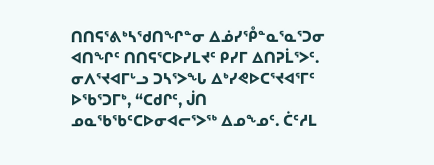ᑎᑎᕋᕐᕕᒃᓴᖁᑎᖏᓐᓂ ᐃᓅᓯᕾᓐᓇᕐᓇᕐᑐᓂ ᐊᑎᖏᑦ ᑎᑎᕋᕐᑕᐅᓯᒪᔪᑦ ᑭᓯᒥ ᐃᑎᕈᒫᕐᐳᑦ.
ᓂᐱᕐᔪᐊᒥᒡᓗ ᑐᓴᕐᐳᖓ ᐃᒃᓯᕙᐅᑕᕐᔪᐊᕐᒥᑦ ᐅᖃᕐᑐᒥᒃ, “ᑕᑯᒋᑦ, ᒎᑎ ᓄᓇᖃᖃᑦᑕᐅᓂᐊᓕᕐᐳᖅ ᐃᓄᖕᓄᑦ. ᑖᑦᓱᒪ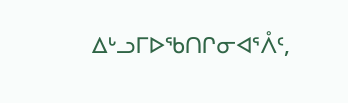ᐃᒡᓗᒥᐅᖃᑎᒋᓂᐊᕐᐰᑦ,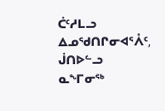ᑖᑦᓱᒪᓗ ᐃᓄᖁᑎᒋᓂᐊᕐᐰᑦ, ᒎᑎᐅᓪᓗ ᓇᖕᒥᓂᖅ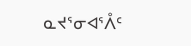ᓇᔪᕐᓂᐊᕐᐰᑦ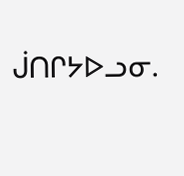ᒎᑎᒋᔭᐅᓗᓂ.